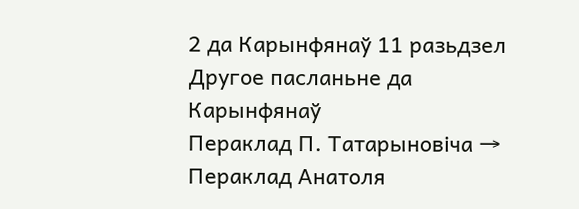2 да Карынфянаў 11 разьдзел
Другое пасланьне да Карынфянаў
Пераклад П. Татарыновіча → Пераклад Анатоля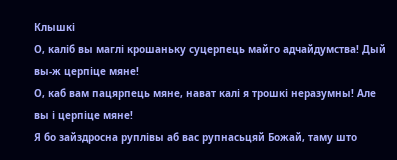Клышкi
О, каліб вы маглі крошаньку суцерпець майго адчайдумства! Дый вы-ж церпіце мяне!
О, каб вам пацярпець мяне, нават калі я трошкі неразумны! Але вы і церпіце мяне!
Я бо зайздросна руплівы аб вас рупнасьцяй Божай, таму што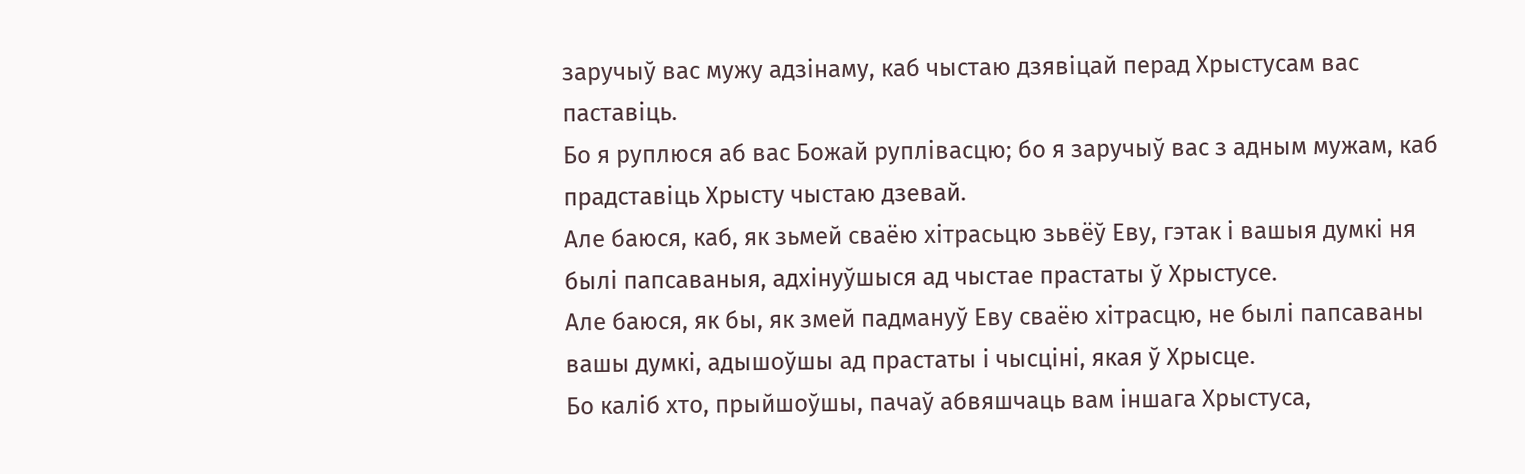заручыў вас мужу адзінаму, каб чыстаю дзявіцай перад Хрыстусам вас паставіць.
Бо я руплюся аб вас Божай руплівасцю; бо я заручыў вас з адным мужам, каб прадставіць Хрысту чыстаю дзевай.
Але баюся, каб, як зьмей сваёю хітрасьцю зьвёў Еву, гэтак і вашыя думкі ня былі папсаваныя, адхінуўшыся ад чыстае прастаты ў Хрыстусе.
Але баюся, як бы, як змей падмануў Еву сваёю хітрасцю, не былі папсаваны вашы думкі, адышоўшы ад прастаты і чысціні, якая ў Хрысце.
Бо каліб хто, прыйшоўшы, пачаў абвяшчаць вам іншага Хрыстуса,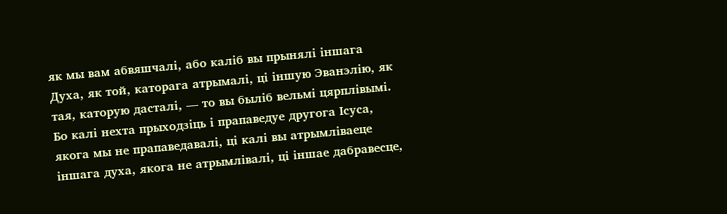як мы вам абвяшчалі, або каліб вы прынялі іншага Духа, як той, каторага атрымалі, ці іншую Эванэлію, як тая, каторую дасталі, — то вы быліб вельмі цярплівымі.
Бо калі нехта прыходзіць і прапаведуе другога Ісуса, якога мы не прапаведавалі, ці калі вы атрымліваеце іншага духа, якога не атрымлівалі, ці іншае дабравесце,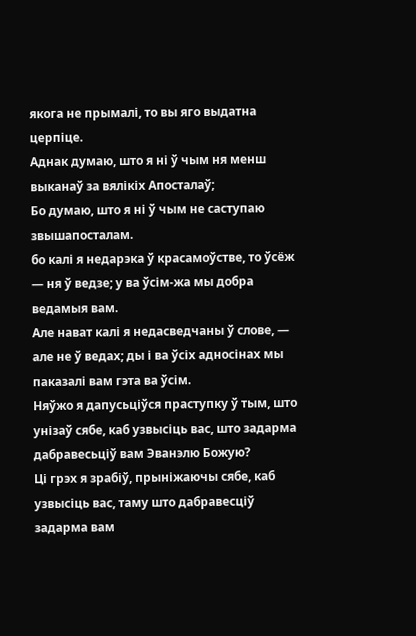якога не прымалі, то вы яго выдатна церпіце.
Аднак думаю, што я ні ў чым ня менш выканаў за вялікіх Апосталаў;
Бо думаю, што я ні ў чым не саступаю звышапосталам.
бо калі я недарэка ў красамоўстве, то ўсёж — ня ў ведзе; у ва ўсім-жа мы добра ведамыя вам.
Але нават калі я недасведчаны ў слове, — але не ў ведах; ды і ва ўсіх адносінах мы паказалі вам гэта ва ўсім.
Няўжо я дапусьціўся праступку ў тым, што унізаў сябе, каб узвысіць вас, што задарма дабравесьціў вам Эванэлю Божую?
Ці грэх я зрабіў, прыніжаючы сябе, каб узвысіць вас, таму што дабравесціў задарма вам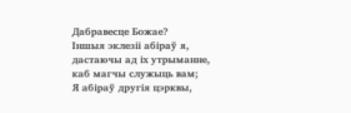Дабравесце Божае?
Іншыя эклезіі абіраў я, дастаючы ад іх утрыманне, каб магчы служыць вам;
Я абіраў другія цэрквы,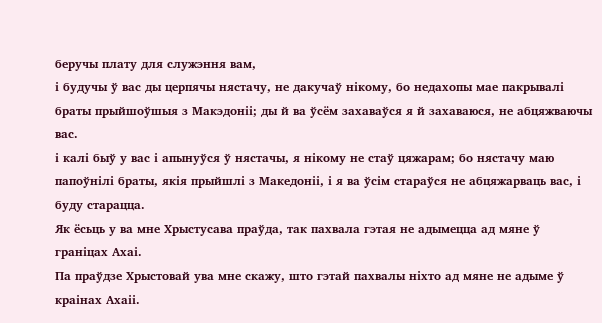беручы плату для служэння вам,
і будучы ў вас ды церпячы нястачу, не дакучаў нікому, бо недахопы мае пакрывалі браты прыйшоўшыя з Макэдоніі; ды й ва ўсём захаваўся я й захаваюся, не абцяжваючы вас.
і калі быў у вас і апынуўся ў нястачы, я нікому не стаў цяжарам; бо нястачу маю папоўнілі браты, якія прыйшлі з Македоніі, і я ва ўсім стараўся не абцяжарваць вас, і буду старацца.
Як ёсьць у ва мне Хрыстусава праўда, так пахвала гэтая не адымецца ад мяне ў граніцах Ахаі.
Па праўдзе Хрыстовай ува мне скажу, што гэтай пахвалы ніхто ад мяне не адыме ў краінах Ахаіі.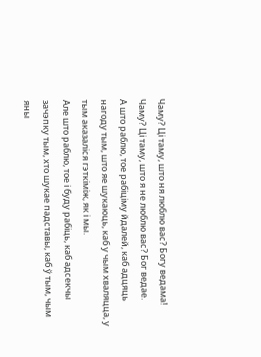Чаму? Ці таму, што ня люблю вас? Богу ведама!
Чаму? Ці таму, што я не люблю вас? Бог ведае.
А што раблю, тое рабіціму йдалей, каб адцяць нагоду тым, што яе шукаюць, каб у чым хваляцца, у тым аказаліся гэткіміж, як і мы.
Але што раблю, тое і буду рабіць, каб адсекчы зачэпку тым, хто шукае падставы, каб ў тым, чым яны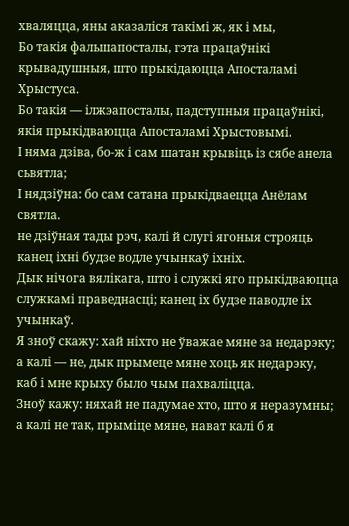хваляцца, яны аказаліся такімі ж, як і мы,
Бо такія фальшапосталы, гэта працаўнікі крывадушныя, што прыкідаюцца Апосталамі Хрыстуса.
Бо такія — ілжэапосталы, падступныя працаўнікі, якія прыкідваюцца Апосталамі Хрыстовымі.
І няма дзіва, бо-ж і сам шатан крывіць із сябе анела сьвятла;
І нядзіўна: бо сам сатана прыкідваецца Анёлам святла.
не дзіўная тады рэч, калі й слугі ягоныя строяць канец іхні будзе водле учынкаў іхніх.
Дык нічога вялікага, што і служкі яго прыкідваюцца служкамі праведнасці; канец іх будзе паводле іх учынкаў.
Я зноў скажу: хай ніхто не ўважае мяне за недарэку; а калі — не, дык прымеце мяне хоць як недарэку, каб і мне крыху было чым пахваліцца.
Зноў кажу: няхай не падумае хто, што я неразумны; а калі не так, прыміце мяне, нават калі б я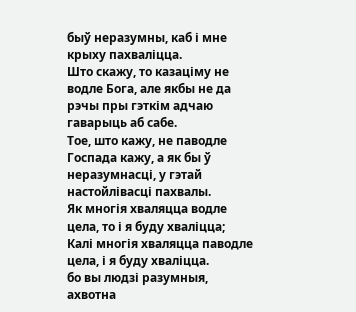быў неразумны, каб і мне крыху пахваліцца.
Што скажу, то казаціму не водле Бога, але якбы не да рэчы пры гэткім адчаю гаварыць аб сабе.
Тое, што кажу, не паводле Госпада кажу, а як бы ў неразумнасці, у гэтай настойлівасці пахвалы.
Як многія хваляцца водле цела, то і я буду хваліцца;
Калі многія хваляцца паводле цела, і я буду хваліцца.
бо вы людзі разумныя, ахвотна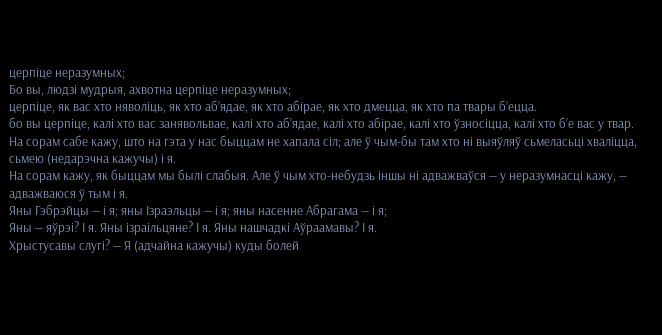церпіце неразумных;
Бо вы, людзі мудрыя, ахвотна церпіце неразумных;
церпіце, як вас хто няволіць, як хто аб’ядае, як хто абірае, як хто дмецца, як хто па твары б’ецца.
бо вы церпіце, калі хто вас занявольвае, калі хто аб’ядае, калі хто абірае, калі хто ўзносіцца, калі хто б’е вас у твар.
На сорам сабе кажу, што на гэта у нас быццам не хапала сіл; але ў чым-бы там хто ні выяўляў сьмеласьці хваліцца, сьмею (недарэчна кажучы) і я.
На сорам кажу, як быццам мы былі слабыя. Але ў чым хто-небудзь іншы ні адважваўся — у неразумнасці кажу, — адважваюся ў тым і я.
Яны Гэбрэйцы — і я; яны Ізраэльцы — і я; яны насенне Абрагама — і я;
Яны — яўрэі? І я. Яны ізраільцяне? І я. Яны нашчадкі Аўраамавы? І я.
Хрыстусавы слугі? — Я (адчайна кажучы) куды болей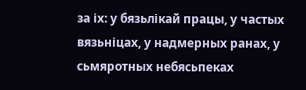за іх: у бязьлікай працы, у частых вязьніцах, у надмерных ранах, у сьмяротных небясьпеках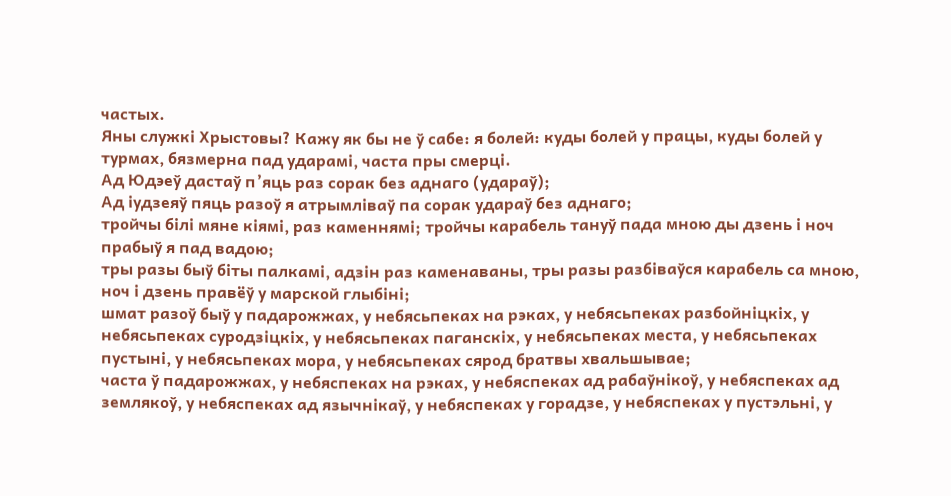частых.
Яны служкі Хрыстовы? Кажу як бы не ў сабе: я болей: куды болей у працы, куды болей у турмах, бязмерна пад ударамі, часта пры смерці.
Ад Юдэеў дастаў п’яць раз сорак без аднаго (удараў);
Ад іудзеяў пяць разоў я атрымліваў па сорак удараў без аднаго;
тройчы білі мяне кіямі, раз каменнямі; тройчы карабель тануў пада мною ды дзень і ноч прабыў я пад вадою;
тры разы быў біты палкамі, адзін раз каменаваны, тры разы разбіваўся карабель са мною, ноч і дзень правёў у марской глыбіні;
шмат разоў быў у падарожжах, у небясьпеках на рэках, у небясьпеках разбойніцкіх, у небясьпеках суродзіцкіх, у небясьпеках паганскіх, у небясьпеках места, у небясьпеках пустыні, у небясьпеках мора, у небясьпеках сярод братвы хвальшывае;
часта ў падарожжах, у небяспеках на рэках, у небяспеках ад рабаўнікоў, у небяспеках ад землякоў, у небяспеках ад язычнікаў, у небяспеках у горадзе, у небяспеках у пустэльні, у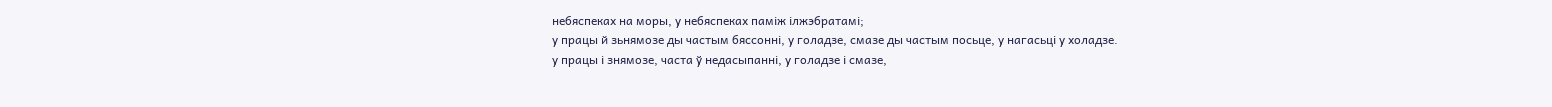небяспеках на моры, у небяспеках паміж ілжэбратамі;
у працы й зьнямозе ды частым бяссонні, у голадзе, смазе ды частым посьце, у нагасьці у холадзе.
у працы і знямозе, часта ў недасыпанні, у голадзе і смазе,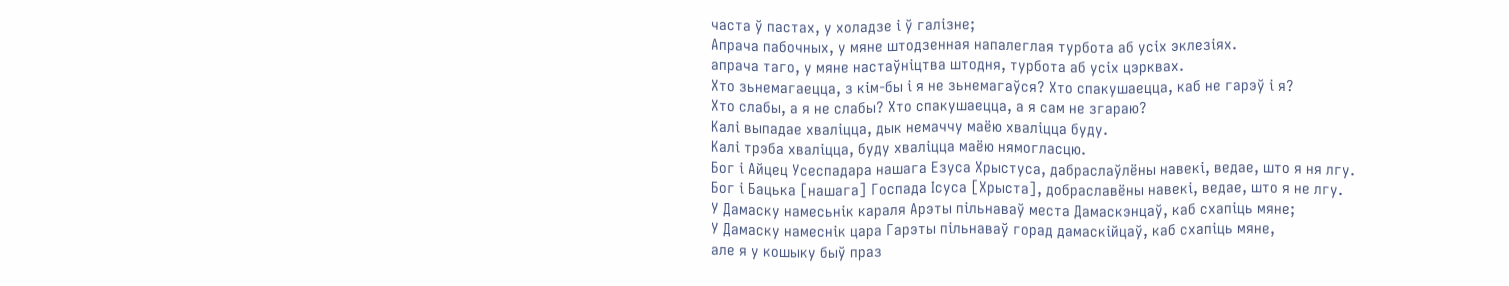часта ў пастах, у холадзе і ў галізне;
Апрача пабочных, у мяне штодзенная напалеглая турбота аб усіх эклезіях.
апрача таго, у мяне настаўніцтва штодня, турбота аб усіх цэрквах.
Хто зьнемагаецца, з кім-бы і я не зьнемагаўся? Хто спакушаецца, каб не гарэў і я?
Хто слабы, а я не слабы? Хто спакушаецца, а я сам не згараю?
Калі выпадае хваліцца, дык немаччу маёю хваліцца буду.
Калі трэба хваліцца, буду хваліцца маёю нямогласцю.
Бог і Айцец Усеспадара нашага Езуса Хрыстуса, дабраслаўлёны навекі, ведае, што я ня лгу.
Бог і Бацька [нашага] Госпада Ісуса [Хрыста], добраславёны навекі, ведае, што я не лгу.
У Дамаску намесьнік караля Арэты пільнаваў места Дамаскэнцаў, каб схапіць мяне;
У Дамаску намеснік цара Гарэты пільнаваў горад дамаскійцаў, каб схапіць мяне,
але я у кошыку быў праз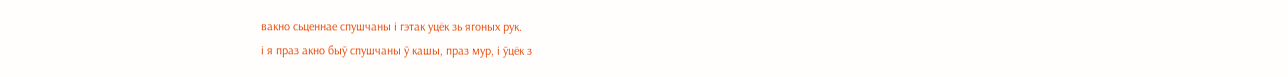вакно сьценнае спушчаны і гэтак уцёк зь ягоных рук.
і я праз акно быў спушчаны ў кашы, праз мур, і ўцёк з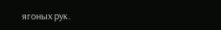ягоных рук.